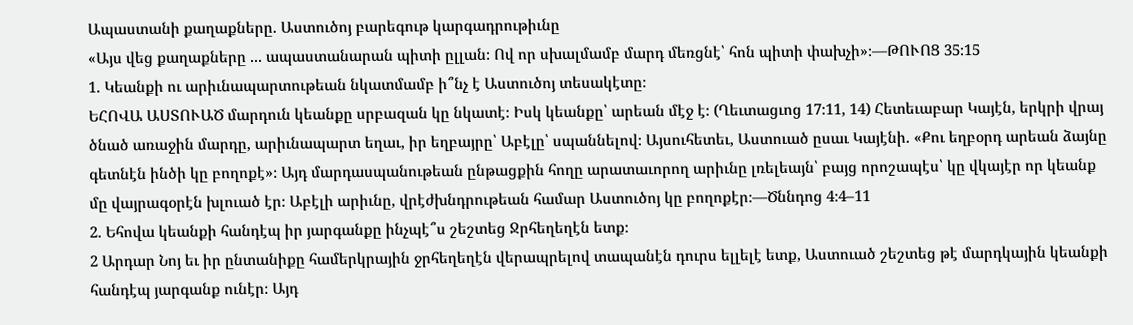Ապաստանի քաղաքները. Աստուծոյ բարեգութ կարգադրութիւնը
«Այս վեց քաղաքները ... ապաստանարան պիտի ըլլան։ Ով որ սխալմամբ մարդ մեռցնէ՝ հոն պիտի փախչի»։—ԹՈՒՈՑ 35։15
1. Կեանքի ու արիւնապարտութեան նկատմամբ ի՞նչ է Աստուծոյ տեսակէտը։
ԵՀՈՎԱ ԱՍՏՈՒԱԾ մարդուն կեանքը սրբազան կը նկատէ։ Իսկ կեանքը՝ արեան մէջ է։ (Ղեւտացւոց 17։11, 14) Հետեւաբար Կայէն, երկրի վրայ ծնած առաջին մարդը, արիւնապարտ եղաւ, իր եղբայրը՝ Աբէլը՝ սպաննելով։ Այսուհետեւ, Աստուած ըսաւ Կայէնի. «Քու եղբօրդ արեան ձայնը գետնէն ինծի կը բողոքէ»։ Այդ մարդասպանութեան ընթացքին հողը արատաւորող արիւնը լռելեայն՝ բայց որոշապէս՝ կը վկայէր որ կեանք մը վայրագօրէն խլուած էր։ Աբէլի արիւնը, վրէժխնդրութեան համար Աստուծոյ կը բողոքէր։—Ծննդոց 4։4–11
2. Եհովա կեանքի հանդէպ իր յարգանքը ինչպէ՞ս շեշտեց Ջրհեղեղէն ետք։
2 Արդար Նոյ եւ իր ընտանիքը համերկրային ջրհեղեղէն վերապրելով տապանէն դուրս ելլելէ ետք, Աստուած շեշտեց թէ մարդկային կեանքի հանդէպ յարգանք ունէր։ Այդ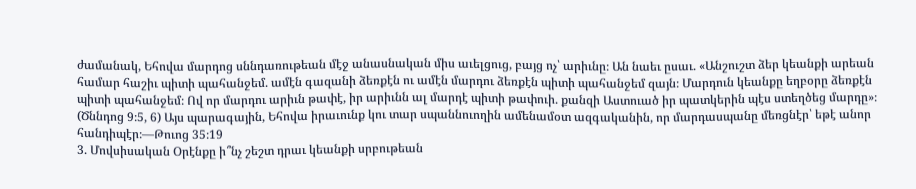ժամանակ, Եհովա մարդոց սննդառութեան մէջ անասնական միս աւելցուց, բայց ոչ՝ արիւնը։ Ան նաեւ ըսաւ. «Անշուշտ ձեր կեանքի արեան համար հաշիւ պիտի պահանջեմ. ամէն գազանի ձեռքէն ու ամէն մարդու ձեռքէն պիտի պահանջեմ զայն։ Մարդուն կեանքը եղբօրը ձեռքէն պիտի պահանջեմ։ Ով որ մարդու արիւն թափէ, իր արիւնն ալ մարդէ պիտի թափուի. քանզի Աստուած իր պատկերին պէս ստեղծեց մարդը»։ (Ծննդոց 9։5, 6) Այս պարագային, Եհովա իրաւունք կու տար սպաննուողին ամենամօտ ազգականին, որ մարդասպանը մեռցնէր՝ եթէ անոր հանդիպէր։—Թուոց 35։19
3. Մովսիսական Օրէնքը ի՞նչ շեշտ դրաւ կեանքի սրբութեան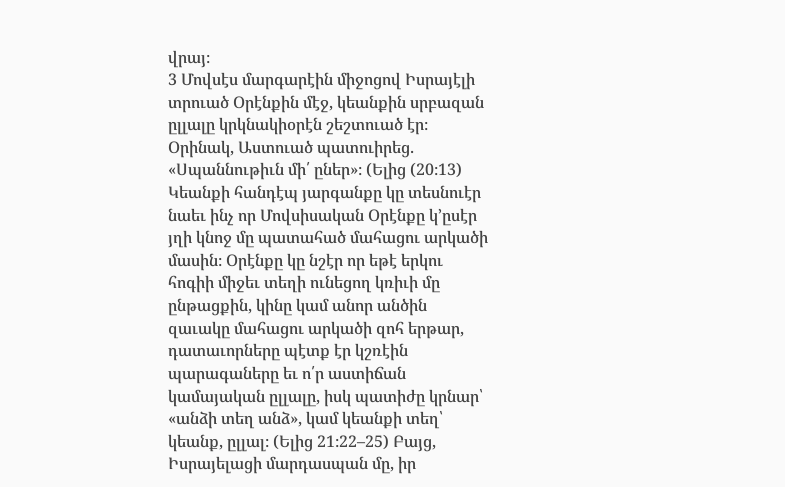վրայ։
3 Մովսէս մարգարէին միջոցով Իսրայէլի տրուած Օրէնքին մէջ, կեանքին սրբազան ըլլալը կրկնակիօրէն շեշտուած էր։ Օրինակ, Աստուած պատուիրեց. «Սպաննութիւն մի՛ ըներ»։ (Ելից (20։13) Կեանքի հանդէպ յարգանքը կը տեսնուէր նաեւ ինչ որ Մովսիսական Օրէնքը կ’ըսէր յղի կնոջ մը պատահած մահացու արկածի մասին։ Օրէնքը կը նշէր որ եթէ երկու հոգիի միջեւ տեղի ունեցող կռիւի մը ընթացքին, կինը կամ անոր անծին զաւակը մահացու արկածի զոհ երթար, դատաւորները պէտք էր կշռէին պարագաները եւ ո՛ր աստիճան կամայական ըլլալը, իսկ պատիժը կրնար՝ «անձի տեղ անձ», կամ կեանքի տեղ՝ կեանք, ըլլալ։ (Ելից 21։22–25) Բայց, Իսրայելացի մարդասպան մը, իր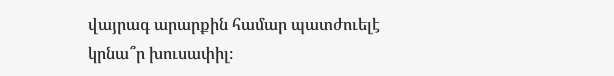վայրագ արարքին համար պատժուելէ կրնա՞ր խուսափիլ։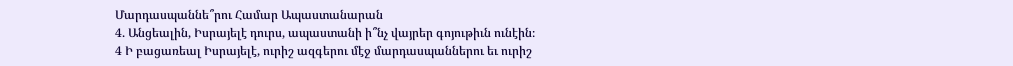Մարդասպաննե՞րու Համար Ապաստանարան
4. Անցեալին, Իսրայելէ դուրս, ապաստանի ի՞նչ վայրեր գոյութիւն ունէին։
4 Ի բացառեալ Իսրայելէ, ուրիշ ազգերու մէջ մարդասպաններու եւ ուրիշ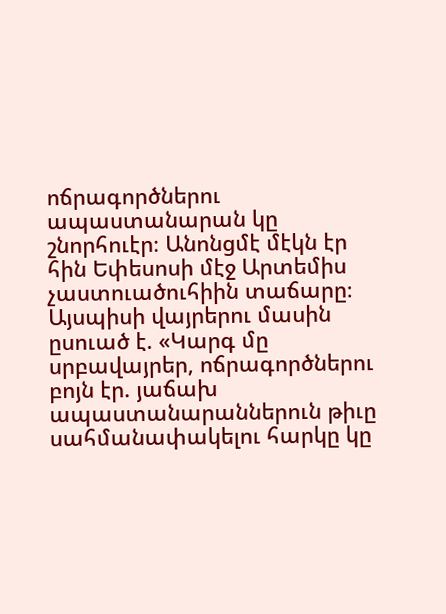ոճրագործներու ապաստանարան կը շնորհուէր։ Անոնցմէ մէկն էր հին Եփեսոսի մէջ Արտեմիս չաստուածուհիին տաճարը։ Այսպիսի վայրերու մասին ըսուած է. «Կարգ մը սրբավայրեր, ոճրագործներու բոյն էր. յաճախ ապաստանարաններուն թիւը սահմանափակելու հարկը կը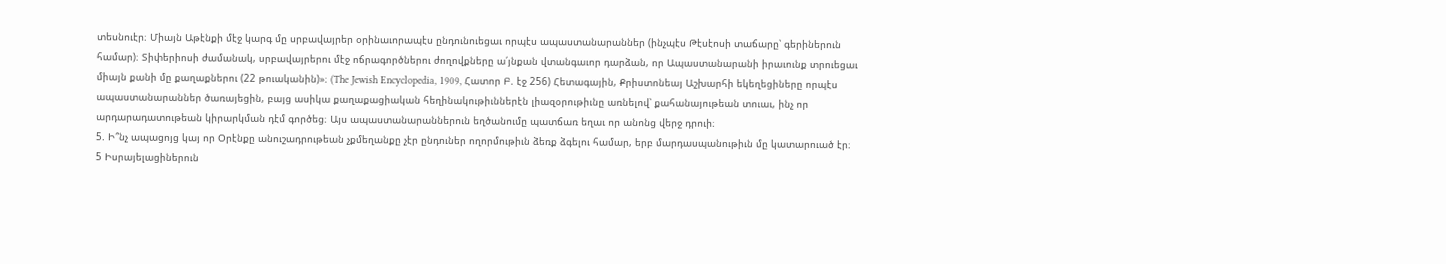տեսնուէր։ Միայն Աթէնքի մէջ կարգ մը սրբավայրեր օրինաւորապէս ընդունուեցաւ որպէս ապաստանարաններ (ինչպէս Թէսէոսի տաճարը՝ գերիներուն համար)։ Տիփերիոսի ժամանակ, սրբավայրերու մէջ ոճրագործներու ժողովքները ա՛յնքան վտանգաւոր դարձան, որ Ապաստանարանի իրաւունք տրուեցաւ միայն քանի մը քաղաքներու (22 թուականին)»։ (The Jewish Encyclopedia, 1909, Հատոր Բ. էջ 256) Հետագային, Քրիստոնեայ Աշխարհի եկեղեցիները որպէս ապաստանարաններ ծառայեցին, բայց ասիկա քաղաքացիական հեղինակութիւններէն լիազօրութիւնը առնելով՝ քահանայութեան տուաւ, ինչ որ արդարադատութեան կիրարկման դէմ գործեց։ Այս ապաստանարաններուն եղծանումը պատճառ եղաւ որ անոնց վերջ դրուի։
5. Ի՞նչ ապացոյց կայ որ Օրէնքը անուշադրութեան չքմեղանքը չէր ընդուներ ողորմութիւն ձեռք ձգելու համար, երբ մարդասպանութիւն մը կատարուած էր։
5 Իսրայելացիներուն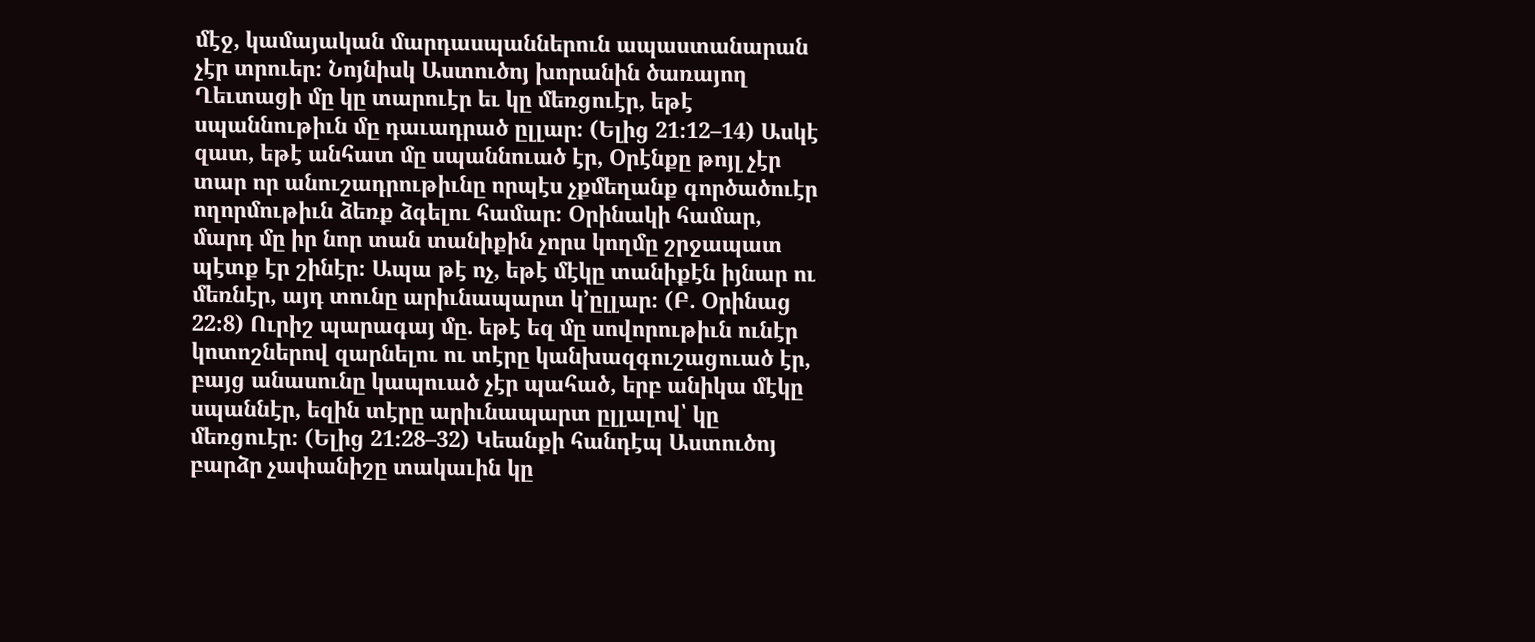մէջ, կամայական մարդասպաններուն ապաստանարան չէր տրուեր։ Նոյնիսկ Աստուծոյ խորանին ծառայող Ղեւտացի մը կը տարուէր եւ կը մեռցուէր, եթէ սպաննութիւն մը դաւադրած ըլլար։ (Ելից 21։12–14) Ասկէ զատ, եթէ անհատ մը սպաննուած էր, Օրէնքը թոյլ չէր տար որ անուշադրութիւնը որպէս չքմեղանք գործածուէր ողորմութիւն ձեռք ձգելու համար։ Օրինակի համար, մարդ մը իր նոր տան տանիքին չորս կողմը շրջապատ պէտք էր շինէր։ Ապա թէ ոչ, եթէ մէկը տանիքէն իյնար ու մեռնէր, այդ տունը արիւնապարտ կ’ըլլար։ (Բ. Օրինաց 22։8) Ուրիշ պարագայ մը. եթէ եզ մը սովորութիւն ունէր կոտոշներով զարնելու ու տէրը կանխազգուշացուած էր, բայց անասունը կապուած չէր պահած, երբ անիկա մէկը սպաննէր, եզին տէրը արիւնապարտ ըլլալով՝ կը մեռցուէր։ (Ելից 21։28–32) Կեանքի հանդէպ Աստուծոյ բարձր չափանիշը տակաւին կը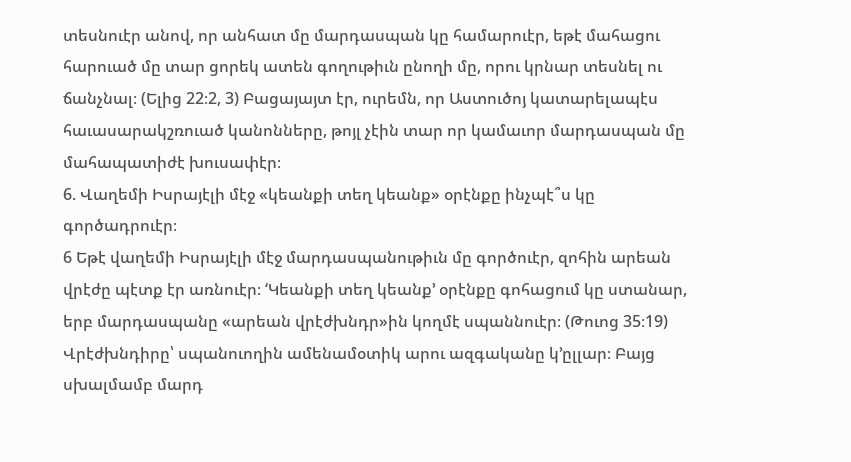տեսնուէր անով, որ անհատ մը մարդասպան կը համարուէր, եթէ մահացու հարուած մը տար ցորեկ ատեն գողութիւն ընողի մը, որու կրնար տեսնել ու ճանչնալ։ (Ելից 22։2, 3) Բացայայտ էր, ուրեմն, որ Աստուծոյ կատարելապէս հաւասարակշռուած կանոնները, թոյլ չէին տար որ կամաւոր մարդասպան մը մահապատիժէ խուսափէր։
6. Վաղեմի Իսրայէլի մէջ «կեանքի տեղ կեանք» օրէնքը ինչպէ՞ս կը գործադրուէր։
6 Եթէ վաղեմի Իսրայէլի մէջ մարդասպանութիւն մը գործուէր, զոհին արեան վրէժը պէտք էր առնուէր։ ‘Կեանքի տեղ կեանք’ օրէնքը գոհացում կը ստանար, երբ մարդասպանը «արեան վրէժխնդր»ին կողմէ սպաննուէր։ (Թուոց 35։19) Վրէժխնդիրը՝ սպանուողին ամենամօտիկ արու ազգականը կ’ըլլար։ Բայց սխալմամբ մարդ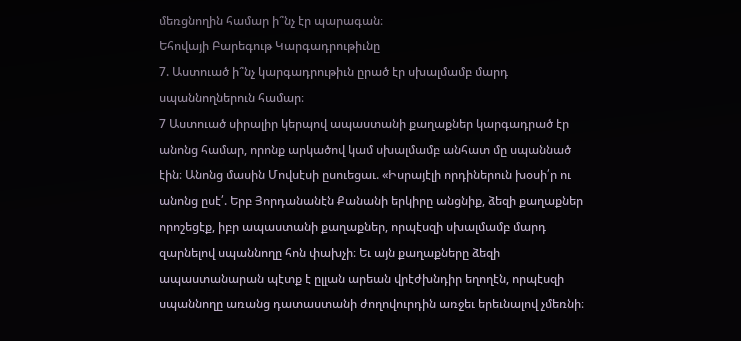մեռցնողին համար ի՞նչ էր պարագան։
Եհովայի Բարեգութ Կարգադրութիւնը
7. Աստուած ի՞նչ կարգադրութիւն ըրած էր սխալմամբ մարդ սպաննողներուն համար։
7 Աստուած սիրալիր կերպով ապաստանի քաղաքներ կարգադրած էր անոնց համար, որոնք արկածով կամ սխալմամբ անհատ մը սպաննած էին։ Անոնց մասին Մովսէսի ըսուեցաւ. «Իսրայէլի որդիներուն խօսի՛ր ու անոնց ըսէ՛. Երբ Յորդանանէն Քանանի երկիրը անցնիք, ձեզի քաղաքներ որոշեցէք, իբր ապաստանի քաղաքներ, որպէսզի սխալմամբ մարդ զարնելով սպաննողը հոն փախչի։ Եւ այն քաղաքները ձեզի ապաստանարան պէտք է ըլլան արեան վրէժխնդիր եղողէն, որպէսզի սպաննողը առանց դատաստանի ժողովուրդին առջեւ երեւնալով չմեռնի։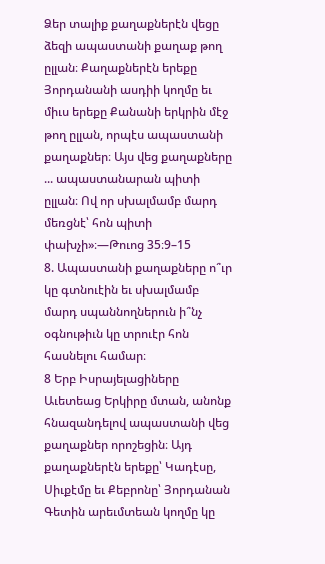Ձեր տալիք քաղաքներէն վեցը ձեզի ապաստանի քաղաք թող ըլլան։ Քաղաքներէն երեքը Յորդանանի ասդիի կողմը եւ միւս երեքը Քանանի երկրին մէջ թող ըլլան, որպէս ապաստանի քաղաքներ։ Այս վեց քաղաքները ... ապաստանարան պիտի ըլլան։ Ով որ սխալմամբ մարդ մեռցնէ՝ հոն պիտի փախչի»։—Թուոց 35։9–15
8. Ապաստանի քաղաքները ո՞ւր կը գտնուէին եւ սխալմամբ մարդ սպաննողներուն ի՞նչ օգնութիւն կը տրուէր հոն հասնելու համար։
8 Երբ Իսրայելացիները Աւետեաց Երկիրը մտան, անոնք հնազանդելով ապաստանի վեց քաղաքներ որոշեցին։ Այդ քաղաքներէն երեքը՝ Կադէսը, Սիւքէմը եւ Քեբրոնը՝ Յորդանան Գետին արեւմտեան կողմը կը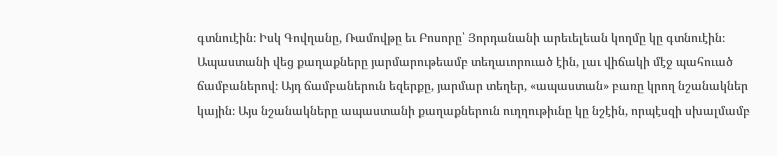գտնուէին։ Իսկ Գովղանը, Ռամովթը եւ Բոսորը՝ Յորդանանի արեւելեան կողմը կը գտնուէին։ Ապաստանի վեց քաղաքները յարմարութեամբ տեղաւորուած էին, լաւ վիճակի մէջ պահուած ճամբաներով։ Այդ ճամբաներուն եզերքը, յարմար տեղեր, «ապաստան» բառը կրող նշանակներ կային։ Այս նշանակները ապաստանի քաղաքներուն ուղղութիւնը կը նշէին, որպէսզի սխալմամբ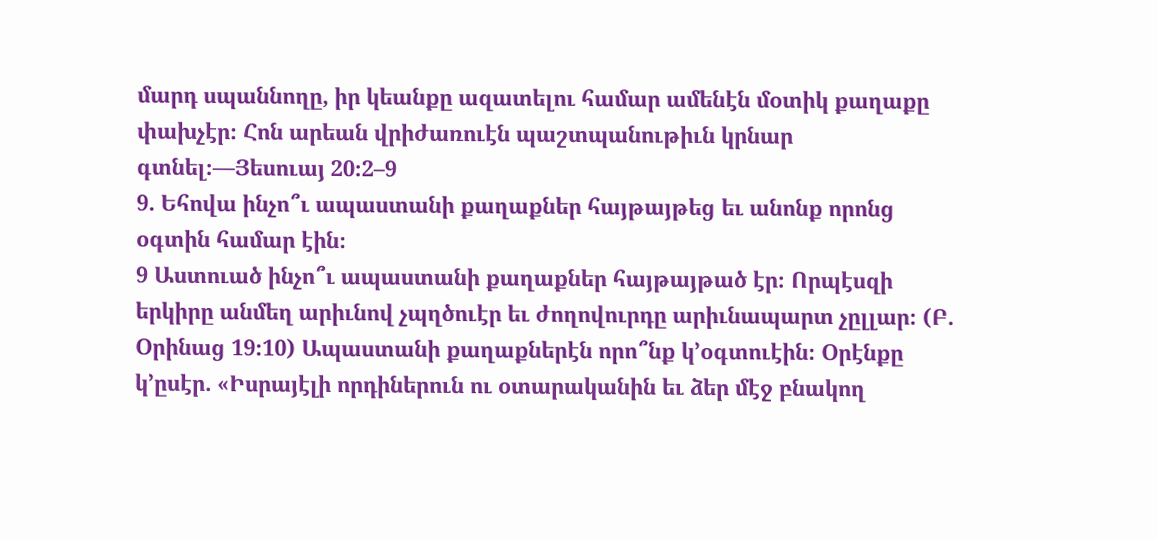մարդ սպաննողը, իր կեանքը ազատելու համար ամենէն մօտիկ քաղաքը փախչէր։ Հոն արեան վրիժառուէն պաշտպանութիւն կրնար գտնել։—Յեսուայ 20։2–9
9. Եհովա ինչո՞ւ ապաստանի քաղաքներ հայթայթեց եւ անոնք որոնց օգտին համար էին։
9 Աստուած ինչո՞ւ ապաստանի քաղաքներ հայթայթած էր։ Որպէսզի երկիրը անմեղ արիւնով չպղծուէր եւ ժողովուրդը արիւնապարտ չըլլար։ (Բ. Օրինաց 19։10) Ապաստանի քաղաքներէն որո՞նք կ’օգտուէին։ Օրէնքը կ’ըսէր. «Իսրայէլի որդիներուն ու օտարականին եւ ձեր մէջ բնակող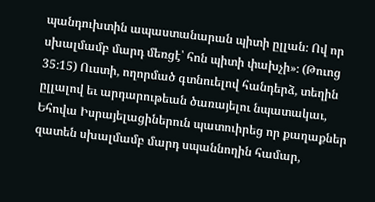պանդուխտին ապաստանարան պիտի ըլլան։ Ով որ սխալմամբ մարդ մեռցէ՝ հոն պիտի փախչի»։ (Թուոց 35։15) Ուստի, ողորմած գտնուելով հանդերձ, տեղին ըլլալով եւ արդարութեան ծառայելու նպատակաւ, Եհովա Իսրայելացիներուն պատուիրեց որ քաղաքներ զատեն սխալմամբ մարդ սպաննողին համար,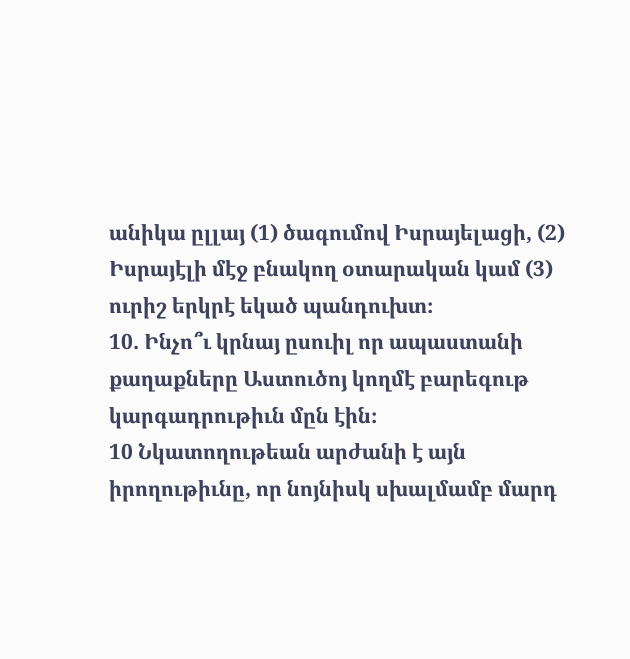անիկա ըլլայ (1) ծագումով Իսրայելացի, (2) Իսրայէլի մէջ բնակող օտարական կամ (3) ուրիշ երկրէ եկած պանդուխտ։
10. Ինչո՞ւ կրնայ ըսուիլ որ ապաստանի քաղաքները Աստուծոյ կողմէ բարեգութ կարգադրութիւն մըն էին։
10 Նկատողութեան արժանի է այն իրողութիւնը, որ նոյնիսկ սխալմամբ մարդ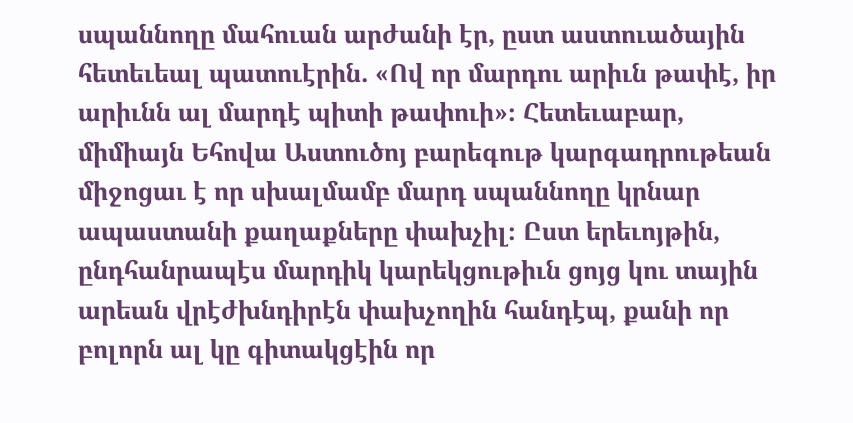սպաննողը մահուան արժանի էր, ըստ աստուածային հետեւեալ պատուէրին. «Ով որ մարդու արիւն թափէ, իր արիւնն ալ մարդէ պիտի թափուի»։ Հետեւաբար, միմիայն Եհովա Աստուծոյ բարեգութ կարգադրութեան միջոցաւ է որ սխալմամբ մարդ սպաննողը կրնար ապաստանի քաղաքները փախչիլ։ Ըստ երեւոյթին, ընդհանրապէս մարդիկ կարեկցութիւն ցոյց կու տային արեան վրէժխնդիրէն փախչողին հանդէպ, քանի որ բոլորն ալ կը գիտակցէին որ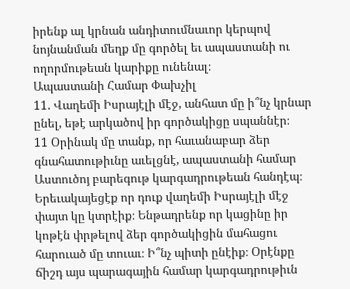իրենք ալ կրնան անդիտումնաւոր կերպով նոյնանման մեղք մը գործել եւ ապաստանի ու ողորմութեան կարիքը ունենալ։
Ապաստանի Համար Փախչիլ
11. Վաղեմի Իսրայէլի մէջ, անհատ մը ի՞նչ կրնար ընել, եթէ արկածով իր գործակիցը սպաննէր։
11 Օրինակ մը տանք, որ հաւանաբար ձեր գնահատութիւնը աւելցնէ, ապաստանի համար Աստուծոյ բարեգութ կարգադրութեան հանդէպ։ Երեւակայեցէք որ դուք վաղեմի Իսրայէլի մէջ փայտ կը կտրէիք։ Ենթադրենք որ կացինը իր կոթէն փրթելով ձեր գործակիցին մահացու հարուած մը տուաւ։ Ի՞նչ պիտի ընէիք։ Օրէնքը ճիշդ այս պարագային համար կարգադրութիւն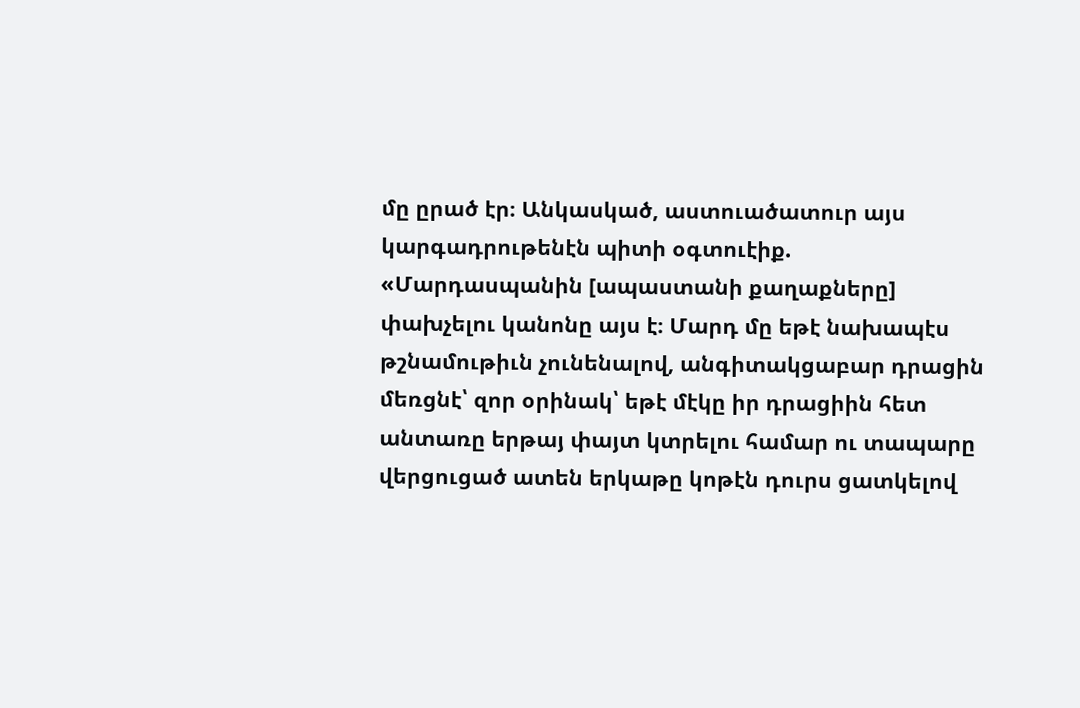մը ըրած էր։ Անկասկած, աստուածատուր այս կարգադրութենէն պիտի օգտուէիք. «Մարդասպանին [ապաստանի քաղաքները] փախչելու կանոնը այս է։ Մարդ մը եթէ նախապէս թշնամութիւն չունենալով, անգիտակցաբար դրացին մեռցնէ՝ զոր օրինակ՝ եթէ մէկը իր դրացիին հետ անտառը երթայ փայտ կտրելու համար ու տապարը վերցուցած ատեն երկաթը կոթէն դուրս ցատկելով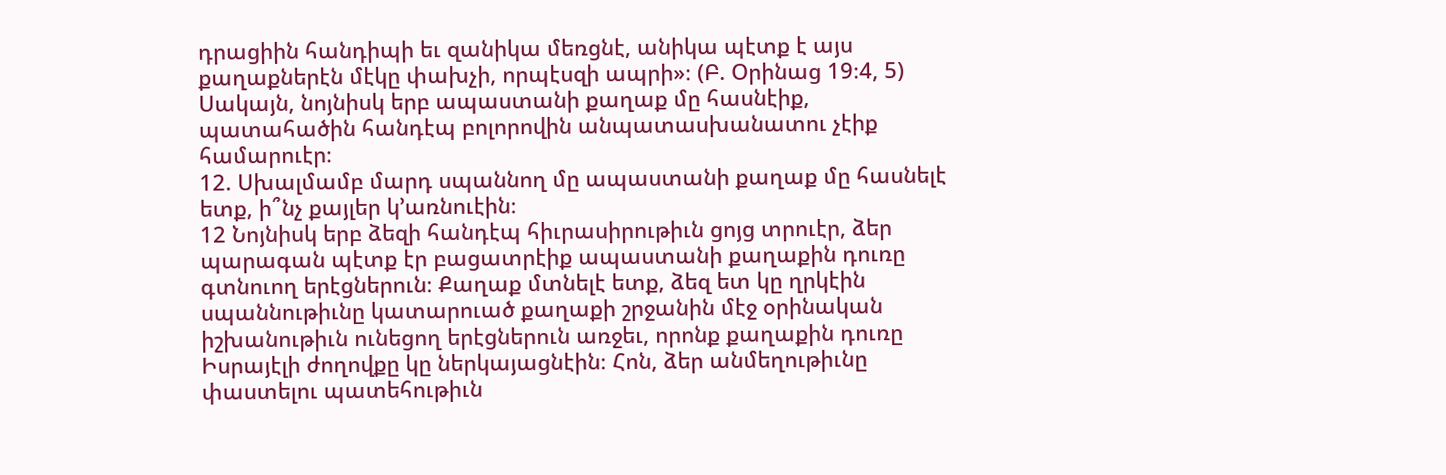դրացիին հանդիպի եւ զանիկա մեռցնէ, անիկա պէտք է այս քաղաքներէն մէկը փախչի, որպէսզի ապրի»։ (Բ. Օրինաց 19։4, 5) Սակայն, նոյնիսկ երբ ապաստանի քաղաք մը հասնէիք, պատահածին հանդէպ բոլորովին անպատասխանատու չէիք համարուէր։
12. Սխալմամբ մարդ սպաննող մը ապաստանի քաղաք մը հասնելէ ետք, ի՞նչ քայլեր կ’առնուէին։
12 Նոյնիսկ երբ ձեզի հանդէպ հիւրասիրութիւն ցոյց տրուէր, ձեր պարագան պէտք էր բացատրէիք ապաստանի քաղաքին դուռը գտնուող երէցներուն։ Քաղաք մտնելէ ետք, ձեզ ետ կը ղրկէին սպաննութիւնը կատարուած քաղաքի շրջանին մէջ օրինական իշխանութիւն ունեցող երէցներուն առջեւ, որոնք քաղաքին դուռը Իսրայէլի ժողովքը կը ներկայացնէին։ Հոն, ձեր անմեղութիւնը փաստելու պատեհութիւն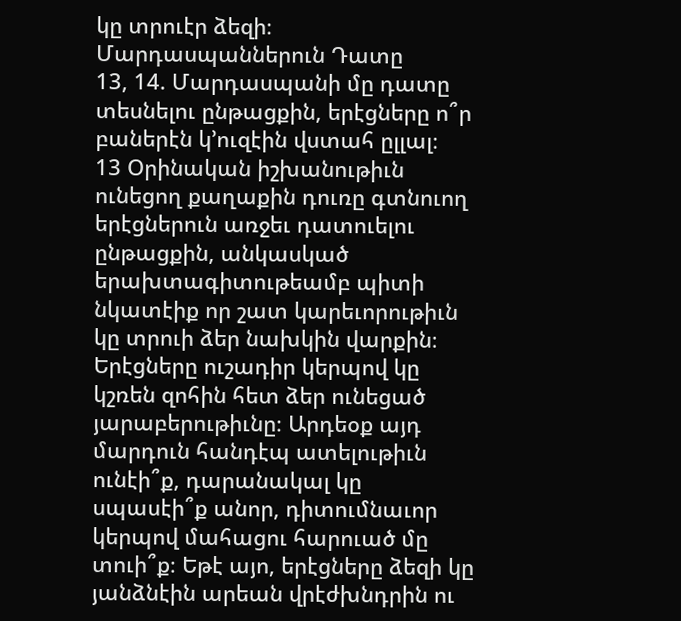կը տրուէր ձեզի։
Մարդասպաններուն Դատը
13, 14. Մարդասպանի մը դատը տեսնելու ընթացքին, երէցները ո՞ր բաներէն կ’ուզէին վստահ ըլլալ։
13 Օրինական իշխանութիւն ունեցող քաղաքին դուռը գտնուող երէցներուն առջեւ դատուելու ընթացքին, անկասկած երախտագիտութեամբ պիտի նկատէիք որ շատ կարեւորութիւն կը տրուի ձեր նախկին վարքին։ Երէցները ուշադիր կերպով կը կշռեն զոհին հետ ձեր ունեցած յարաբերութիւնը։ Արդեօք այդ մարդուն հանդէպ ատելութիւն ունէի՞ք, դարանակալ կը սպասէի՞ք անոր, դիտումնաւոր կերպով մահացու հարուած մը տուի՞ք։ Եթէ այո, երէցները ձեզի կը յանձնէին արեան վրէժխնդրին ու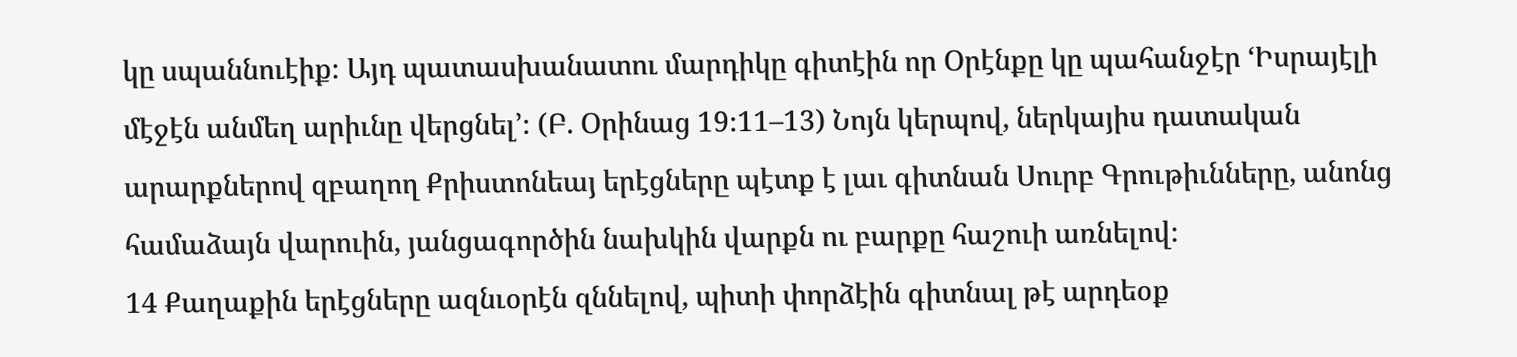կը սպաննուէիք։ Այդ պատասխանատու մարդիկը գիտէին որ Օրէնքը կը պահանջէր ‘Իսրայէլի մէջէն անմեղ արիւնը վերցնել’։ (Բ. Օրինաց 19։11–13) Նոյն կերպով, ներկայիս դատական արարքներով զբաղող Քրիստոնեայ երէցները պէտք է լաւ գիտնան Սուրբ Գրութիւնները, անոնց համաձայն վարուին, յանցագործին նախկին վարքն ու բարքը հաշուի առնելով։
14 Քաղաքին երէցները ազնւօրէն զննելով, պիտի փորձէին գիտնալ թէ արդեօք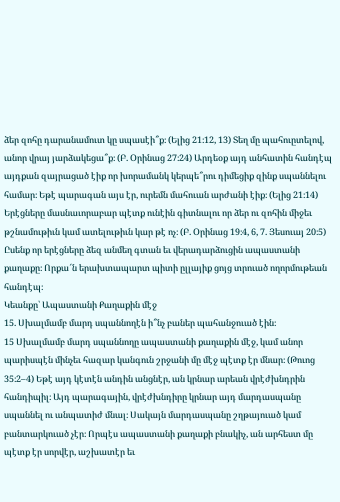ձեր զոհը դարանամուտ կը սպասէի՞ք։ (Ելից 21։12, 13) Տեղ մը պահուըտելով, անոր վրայ յարձակեցա՞ք։ (Բ. Օրինաց 27։24) Արդեօք այդ անհատին հանդէպ այդքան զայրացած էիք որ խորամանկ կերպե՞րու դիմեցիք զինք սպաննելու համար։ Եթէ պարագան այս էր, ուրեմն մահուան արժանի էիք։ (Ելից 21։14) Երէցները մասնաւորաբար պէտք ունէին գիտնալու որ ձեր ու զոհին միջեւ թշնամութիւն կամ ատելութիւն կար թէ ոչ։ (Բ. Օրինաց 19։4, 6, 7. Յեսուայ 20։5) Ըսենք որ երէցները ձեզ անմեղ գտան եւ վերադարձուցին ապաստանի քաղաքը։ Որքա՜ն երախտապարտ պիտի ըլլայիք ցոյց տրուած ողորմութեան հանդէպ։
Կեանքը՝ Ապաստանի Քաղաքին մէջ
15. Սխալմամբ մարդ սպաննողէն ի՞նչ բաներ պահանջուած էին։
15 Սխալմամբ մարդ սպաննողը ապաստանի քաղաքին մէջ, կամ անոր պարիսպէն մինչեւ հազար կանգուն շրջանի մը մէջ պէտք էր մնար։ (Թուոց 35։2–4) Եթէ այդ կէտէն անդին անցնէր, ան կրնար արեան վրէժխնդրին հանդիպիլ։ Այդ պարագային, վրէժխնդիրը կրնար այդ մարդասպանը սպաննել ու անպատիժ մնալ։ Սակայն մարդասպանը շղթայուած կամ բանտարկուած չէր։ Որպէս ապաստանի քաղաքի բնակիչ, ան արհեստ մը պէտք էր սորվէր, աշխատէր եւ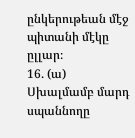ընկերութեան մէջ պիտանի մէկը ըլլար։
16. (ա) Սխալմամբ մարդ սպաննողը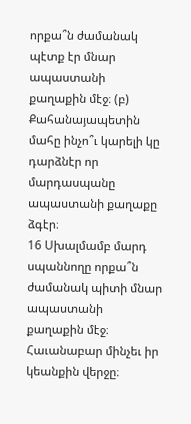որքա՞ն ժամանակ պէտք էր մնար ապաստանի քաղաքին մէջ։ (բ) Քահանայապետին մահը ինչո՞ւ կարելի կը դարձնէր որ մարդասպանը ապաստանի քաղաքը ձգէր։
16 Սխալմամբ մարդ սպաննողը որքա՞ն ժամանակ պիտի մնար ապաստանի քաղաքին մէջ։ Հաւանաբար մինչեւ իր կեանքին վերջը։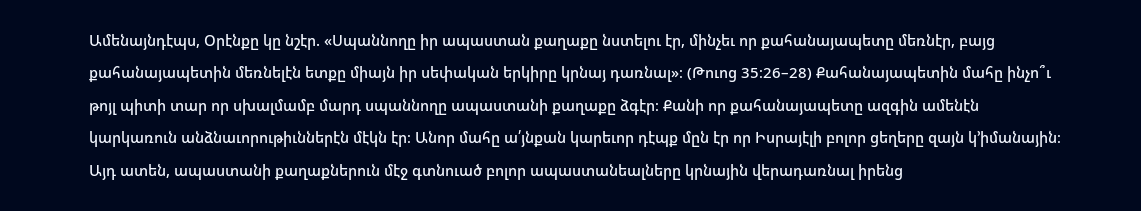Ամենայնդէպս, Օրէնքը կը նշէր. «Սպաննողը իր ապաստան քաղաքը նստելու էր, մինչեւ որ քահանայապետը մեռնէր, բայց քահանայապետին մեռնելէն ետքը միայն իր սեփական երկիրը կրնայ դառնալ»։ (Թուոց 35։26–28) Քահանայապետին մահը ինչո՞ւ թոյլ պիտի տար որ սխալմամբ մարդ սպաննողը ապաստանի քաղաքը ձգէր։ Քանի որ քահանայապետը ազգին ամենէն կարկառուն անձնաւորութիւններէն մէկն էր։ Անոր մահը ա՛յնքան կարեւոր դէպք մըն էր որ Իսրայէլի բոլոր ցեղերը զայն կ’իմանային։ Այդ ատեն, ապաստանի քաղաքներուն մէջ գտնուած բոլոր ապաստանեալները կրնային վերադառնալ իրենց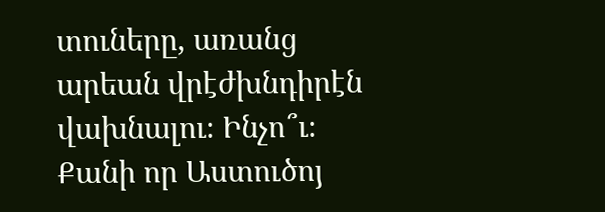տուները, առանց արեան վրէժխնդիրէն վախնալու։ Ինչո՞ւ։ Քանի որ Աստուծոյ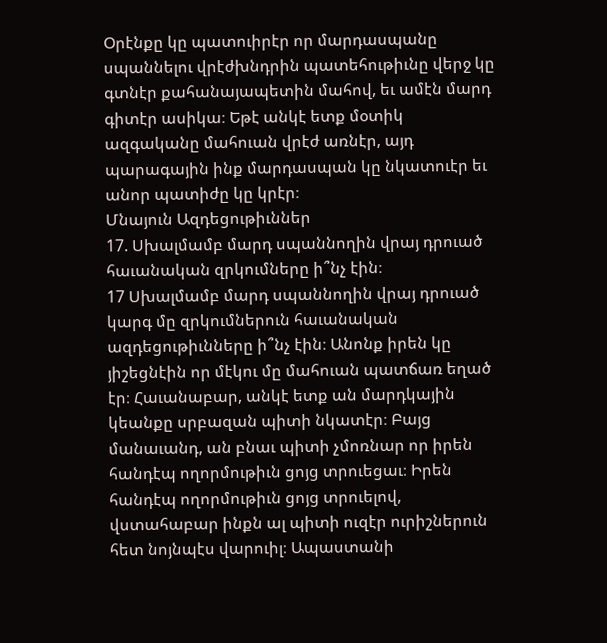Օրէնքը կը պատուիրէր որ մարդասպանը սպաննելու վրէժխնդրին պատեհութիւնը վերջ կը գտնէր քահանայապետին մահով, եւ ամէն մարդ գիտէր ասիկա։ Եթէ անկէ ետք մօտիկ ազգականը մահուան վրէժ առնէր, այդ պարագային ինք մարդասպան կը նկատուէր եւ անոր պատիժը կը կրէր։
Մնայուն Ազդեցութիւններ
17. Սխալմամբ մարդ սպաննողին վրայ դրուած հաւանական զրկումները ի՞նչ էին։
17 Սխալմամբ մարդ սպաննողին վրայ դրուած կարգ մը զրկումներուն հաւանական ազդեցութիւնները ի՞նչ էին։ Անոնք իրեն կը յիշեցնէին որ մէկու մը մահուան պատճառ եղած էր։ Հաւանաբար, անկէ ետք ան մարդկային կեանքը սրբազան պիտի նկատէր։ Բայց մանաւանդ, ան բնաւ պիտի չմոռնար որ իրեն հանդէպ ողորմութիւն ցոյց տրուեցաւ։ Իրեն հանդէպ ողորմութիւն ցոյց տրուելով, վստահաբար ինքն ալ պիտի ուզէր ուրիշներուն հետ նոյնպէս վարուիլ։ Ապաստանի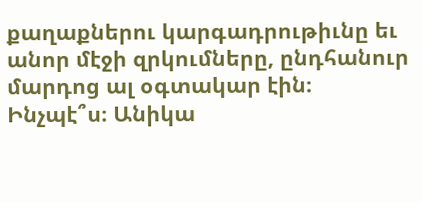քաղաքներու կարգադրութիւնը եւ անոր մէջի զրկումները, ընդհանուր մարդոց ալ օգտակար էին։ Ինչպէ՞ս։ Անիկա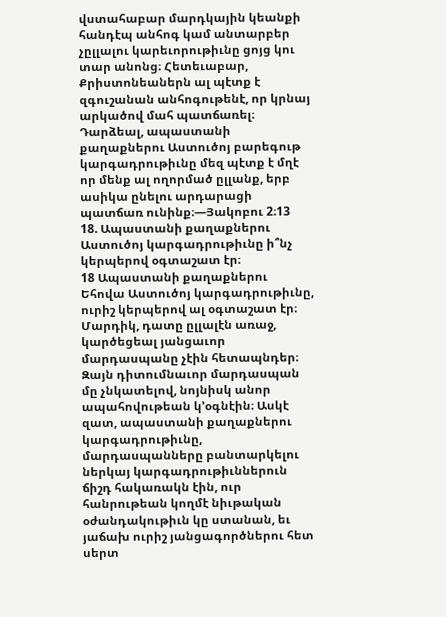վստահաբար մարդկային կեանքի հանդէպ անհոգ կամ անտարբեր չըլլալու կարեւորութիւնը ցոյց կու տար անոնց։ Հետեւաբար, Քրիստոնեաներն ալ պէտք է զգուշանան անհոգութենէ, որ կրնայ արկածով մահ պատճառել։ Դարձեալ, ապաստանի քաղաքներու Աստուծոյ բարեգութ կարգադրութիւնը մեզ պէտք է մղէ որ մենք ալ ողորմած ըլլանք, երբ ասիկա ընելու արդարացի պատճառ ունինք։—Յակոբու 2։13
18. Ապաստանի քաղաքներու Աստուծոյ կարգադրութիւնը ի՞նչ կերպերով օգտաշատ էր։
18 Ապաստանի քաղաքներու Եհովա Աստուծոյ կարգադրութիւնը, ուրիշ կերպերով ալ օգտաշատ էր։ Մարդիկ, դատը ըլլալէն առաջ, կարծեցեալ յանցաւոր մարդասպանը չէին հետապնդեր։ Զայն դիտումնաւոր մարդասպան մը չնկատելով, նոյնիսկ անոր ապահովութեան կ’օգնէին։ Ասկէ զատ, ապաստանի քաղաքներու կարգադրութիւնը, մարդասպանները բանտարկելու ներկայ կարգադրութիւններուն ճիշդ հակառակն էին, ուր հանրութեան կողմէ նիւթական օժանդակութիւն կը ստանան, եւ յաճախ ուրիշ յանցագործներու հետ սերտ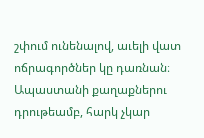շփում ունենալով, աւելի վատ ոճրագործներ կը դառնան։ Ապաստանի քաղաքներու դրութեամբ, հարկ չկար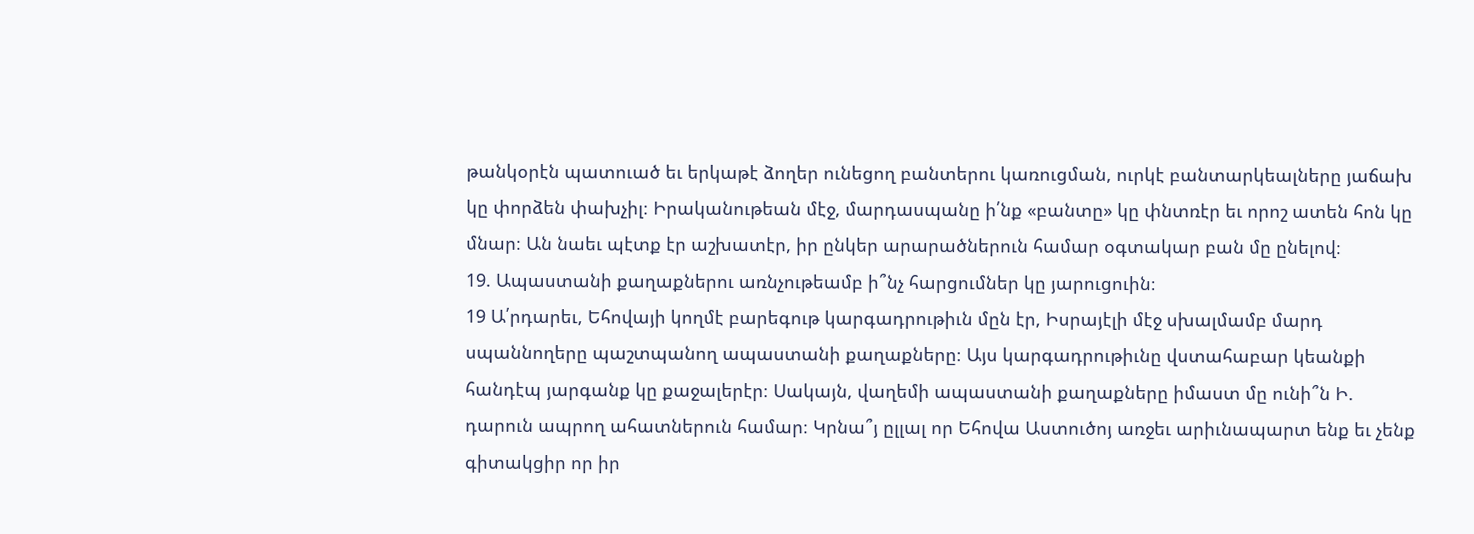թանկօրէն պատուած եւ երկաթէ ձողեր ունեցող բանտերու կառուցման, ուրկէ բանտարկեալները յաճախ կը փորձեն փախչիլ։ Իրականութեան մէջ, մարդասպանը ի՛նք «բանտը» կը փնտռէր եւ որոշ ատեն հոն կը մնար։ Ան նաեւ պէտք էր աշխատէր, իր ընկեր արարածներուն համար օգտակար բան մը ընելով։
19. Ապաստանի քաղաքներու առնչութեամբ ի՞նչ հարցումներ կը յարուցուին։
19 Ա՛րդարեւ, Եհովայի կողմէ բարեգութ կարգադրութիւն մըն էր, Իսրայէլի մէջ սխալմամբ մարդ սպաննողերը պաշտպանող ապաստանի քաղաքները։ Այս կարգադրութիւնը վստահաբար կեանքի հանդէպ յարգանք կը քաջալերէր։ Սակայն, վաղեմի ապաստանի քաղաքները իմաստ մը ունի՞ն Ի. դարուն ապրող ահատներուն համար։ Կրնա՞յ ըլլալ որ Եհովա Աստուծոյ առջեւ արիւնապարտ ենք եւ չենք գիտակցիր որ իր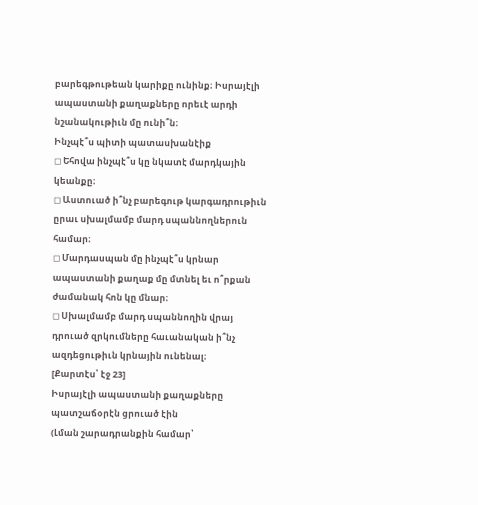բարեգթութեան կարիքը ունինք։ Իսրայէլի ապաստանի քաղաքները որեւէ արդի նշանակութիւն մը ունի՞ն։
Ինչպէ՞ս պիտի պատասխանէիք
◻ Եհովա ինչպէ՞ս կը նկատէ մարդկային կեանքը։
◻ Աստուած ի՞նչ բարեգութ կարգադրութիւն ըրաւ սխալմամբ մարդ սպաննողներուն համար։
◻ Մարդասպան մը ինչպէ՞ս կրնար ապաստանի քաղաք մը մտնել եւ ո՞րքան ժամանակ հոն կը մնար։
◻ Սխալմամբ մարդ սպաննողին վրայ դրուած զրկումները հաւանական ի՞նչ ազդեցութիւն կրնային ունենալ։
[Քարտէս՝ էջ 23]
Իսրայէլի ապաստանի քաղաքները պատշաճօրէն ցրուած էին
(Լման շարադրանքին համար՝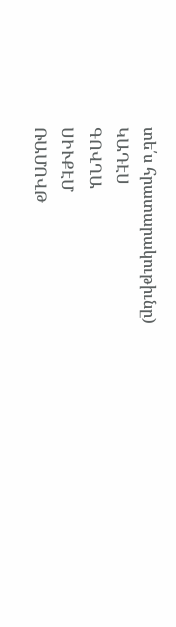տե՛ս հրատարակութիւնը)
ԿԱԴԷՍ
ԳՈՎՂԱ
ՍԻՒՔԷՄ
ՌԱՄՈՎԹ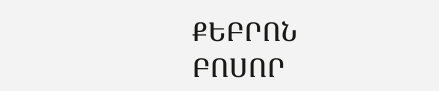ՔԵԲՐՈՆ
ԲՈՍՈՐ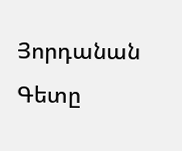Յորդանան Գետը